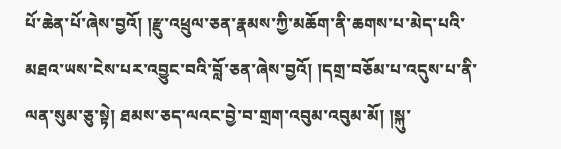པོ་ཆེན་པོ་ཞེས་བྱའོ། །རྫུ་འཕྲུལ་ཅན་རྣམས་ཀྱི་མཆོག་ནི་ཆགས་པ་མེད་པའི་མཐའ་ཡས་ངེས་པར་འབྱུང་བའི་བློ་ཅན་ཞེས་བྱའོ། །དགྲ་བཅོམ་པ་འདུས་པ་ནི་ལན་སུམ་ཅུ་སྟེ། ཐམས་ཅད་ལའང་བྱེ་བ་གྲག་འབུམ་འབུམ་མོ། །སྐུ་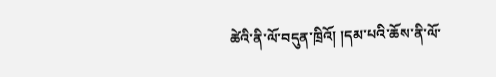ཚེའི་ནི་ལོ་བདུན་ཁྲིའོ། །དམ་པའི་ཆོས་ནི་ལོ་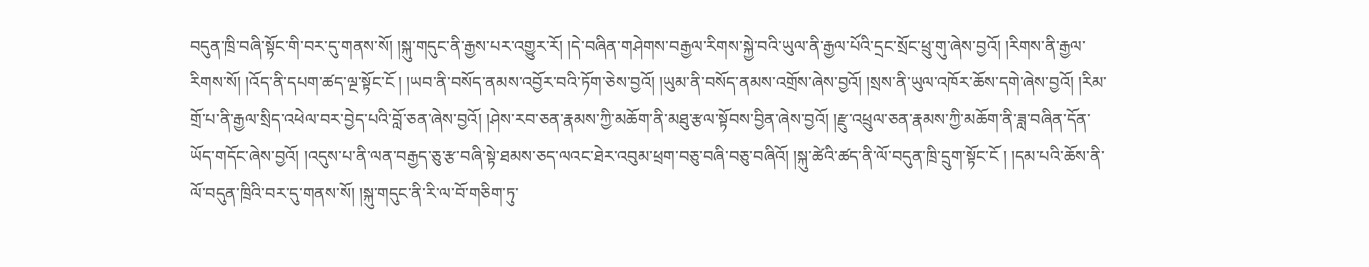བདུན་ཁྲི་བཞི་སྟོང་གི་བར་དུ་གནས་སོ། །སྐུ་གདུང་ནི་རྒྱས་པར་འགྱུར་རོ། །དེ་བཞིན་གཤེགས་བརྒྱལ་རིགས་སྐྱེ་བའི་ཡུལ་ནི་རྒྱལ་པོའི་དྲང་སྲོང་ཕྲུ་གུ་ཞེས་བྱའོ། །རིགས་ནི་རྒྱལ་རིགས་སོ། །འོད་ནི་དཔག་ཚད་ལྔ་སྟོང་ངོ ། །ཡབ་ནི་བསོད་ནམས་འབྱོར་བའི་ཏོག་ཅེས་བྱའོ། །ཡུམ་ནི་བསོད་ནམས་འགྲོས་ཞེས་བྱའོ། །སྲས་ནི་ཡུལ་འཁོར་ཆོས་དགེ་ཞེས་བྱའོ། །རིམ་གྲོ་པ་ནི་རྒྱལ་སྲིད་འཕེལ་བར་བྱེད་པའི་བློ་ཅན་ཞེས་བྱའོ། །ཤེས་རབ་ཅན་རྣམས་ཀྱི་མཆོག་ནི་མཐུ་རྩལ་སྟོབས་བྱིན་ཞེས་བྱའོ། །རྫུ་འཕྲུལ་ཅན་རྣམས་ཀྱི་མཆོག་ནི་ཟླ་བཞིན་དོན་ཡོད་གདོང་ཞེས་བྱའོ། །འདུས་པ་ནི་ལན་བརྒྱད་ཅུ་རྩ་བཞི་སྟེ་ཐམས་ཅད་ལའང་ཐེར་འབུམ་ཕྲག་བཅུ་བཞི་བཅུ་བཞིའོ། །སྐུ་ཚེའི་ཚད་ནི་ལོ་བདུན་ཁྲི་དྲུག་སྟོང་ངོ ། །དམ་པའི་ཆོས་ནི་ལོ་བདུན་ཁྲིའི་བར་དུ་གནས་སོ། །སྐུ་གདུང་ནི་རི་ལ་བོ་གཅིག་ཏུ་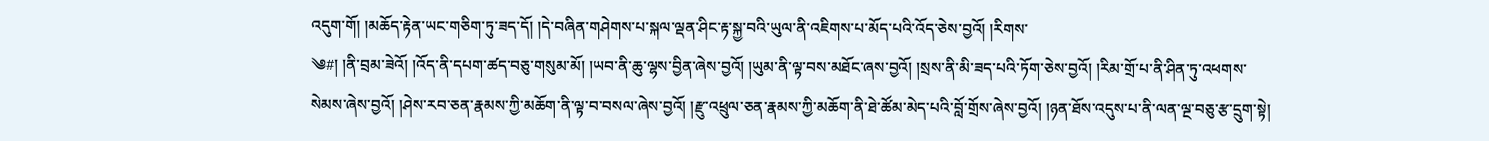འདུག་གོ། །མཆོད་རྟེན་ཡང་གཅིག་ཏུ་ཟད་དོ། །དེ་བཞིན་གཤེགས་པ་སྐལ་ལྡན་ཤིང་རྟ་སྐྱ་བའི་ཡུལ་ནི་འཇིགས་པ་མོད་པའི་འོད་ཅེས་བྱའོ། །རིགས་
༄#། །ནི་བྲམ་ཟེའོ། །འོད་ནི་དཔག་ཚད་བཅུ་གསུམ་མོ། །ཡབ་ནི་ཆུ་ལྷས་བྱིན་ཞེས་བྱའོ། །ཡུམ་ནི་ལྟ་བས་མཐོང་ཞས་བྱའོ། །སྲས་ནི་མི་ཟད་པའི་ཏོག་ཅེས་བྱའོ། །རིམ་གྲོ་པ་ནི་ཤིན་ཏུ་འཕགས་སེམས་ཞེས་བྱའོ། །ཤེས་རབ་ཅན་རྣམས་ཀྱི་མཆོག་ནི་ལྟ་བ་བསལ་ཞེས་བྱའོ། །རྫུ་འཕྲུལ་ཅན་རྣམས་ཀྱི་མཆོག་ནི་ཐེ་ཚོམ་མེད་པའི་བློ་གྲོས་ཞེས་བྱའོ། །ཉན་ཐོས་འདུས་པ་ནི་ལན་ལྔ་བཅུ་རྩ་དྲུག་སྟེ།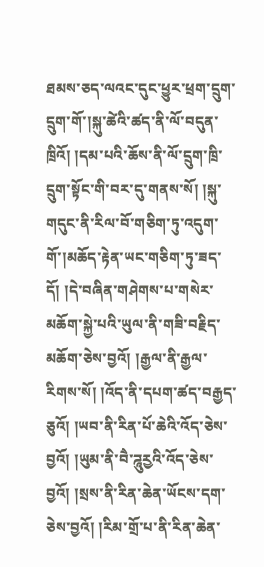ཐམས་ཅད་ལའང་དུང་ཕྱུར་ཕྲག་དྲུག་དྲུག་གོ་།སྐུ་ཚེའི་ཚད་ནི་ལོ་བདུན་ཁྲིའོ། །དམ་པའི་ཆོས་ནི་ལོ་དྲུག་ཁྲི་དྲུག་སྟོང་གི་བར་དུ་གནས་སོ། །སྐུ་གདུང་ནི་རིལ་བོ་གཅིག་ཏུ་འདུག་གོ་།མཆོད་རྟེན་ཡང་གཅིག་ཏུ་ཟད་དོ། །དེ་བཞིན་གཤེགས་པ་གསེར་མཆོག་སྐྱེ་པའི་ཡུལ་ནི་གཟི་བརྗིད་མཆོག་ཅེས་བྱའོ། །རྒྱལ་ནི་རྒྱལ་རིགས་སོ། །འོད་ནི་དཔག་ཚད་བརྒྱད་ཅུའོ། །ཡབ་ནི་རིན་པོ་ཆེའི་འོད་ཅེས་བྱའོ། །ཡུམ་ནི་བཻ་ཌཱུརྱའི་འོད་ཅེས་བྱའོ། །སྲས་ནི་རིན་ཆེན་ཡོངས་དག་ཅེས་བྱའོ། །རིམ་གྲོ་པ་ནི་རིན་ཆེན་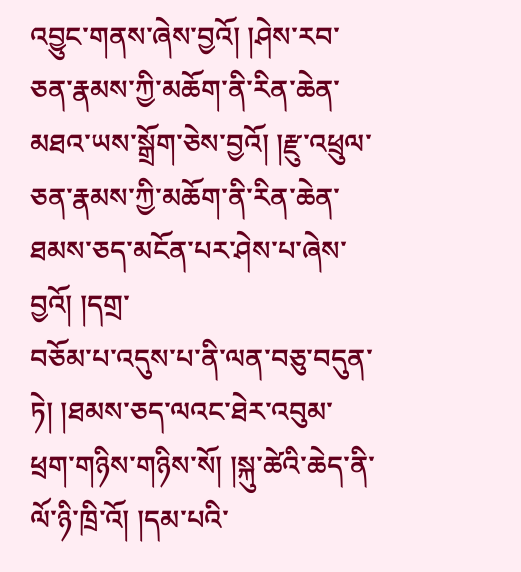འབྱུང་གནས་ཞེས་བྱའོ། །ཤེས་རབ་ཅན་རྣམས་ཀྱི་མཆོག་ནི་རིན་ཆེན་མཐའ་ཡས་སྒྲོག་ཅེས་བྱའོ། །རྫུ་འཕྲུལ་ཅན་རྣམས་ཀྱི་མཆོག་ནི་རིན་ཆེན་ཐམས་ཅད་མངོན་པར་ཤེས་པ་ཞེས་བྱའོ། །དགྲ་
བཅོམ་པ་འདུས་པ་ནི་ལན་བཅུ་བདུན་ཏེ། །ཐམས་ཅད་ལའང་ཐེར་འབུམ་ཕྲག་གཉིས་གཉིས་སོ། །སྐུ་ཚེའི་ཆེད་ནི་ལོ་ཉི་ཁྲི་འོ། །དམ་པའི་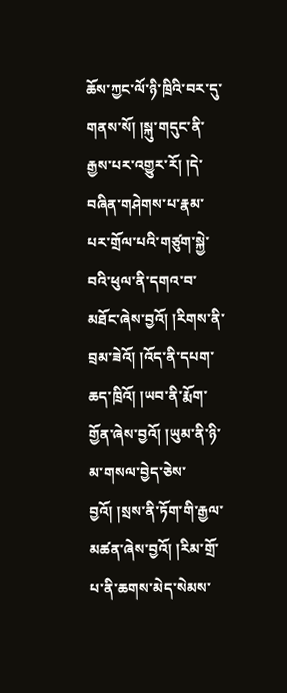ཆོས་ཀྱང་ལོ་ཉི་ཁྲིའི་བར་དུ་གནས་སོ། །སྐུ་གདུང་ནི་རྒྱས་པར་འགྱུར་རོ། །དེ་བཞིན་གཤེགས་པ་རྣམ་པར་གྲོལ་པའི་གཙུག་སྐྱེ་བའི་ཕུལ་ནི་དགའ་བ་མཐོང་ཞེས་བྱའོ། །རིགས་ནི་བྲམ་ཟེའོ། །འོད་ནི་དཔག་ཆད་ཁྲིའོ། །ཡབ་ནི་རྨོག་གྱོན་ཞེས་བྱའོ། །ཡུམ་ནི་ཉི་མ་གསལ་བྱེད་ཅེས་བྱའོ། །སྲས་ནི་ཏོག་གི་རྒྱལ་མཚན་ཞེས་བྱའོ། །རིམ་གྲོ་པ་ནི་ཆགས་མེད་སེམས་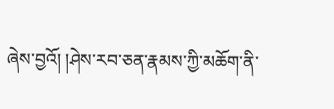ཞེས་བྱའོ། །ཤེས་རབ་ཅན་རྣམས་ཀྱི་མཆོག་ནི་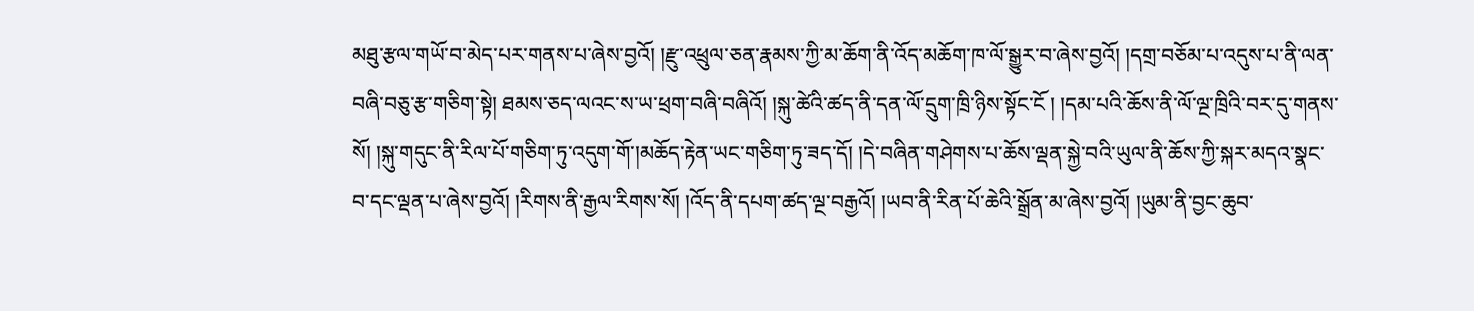མཐུ་རྩལ་གཡོ་བ་མེད་པར་གནས་པ་ཞེས་བྱའོ། །རྫུ་འཕྲུལ་ཅན་རྣམས་ཀྱི་མ་ཆོག་ནི་འོད་མཆོག་ཁ་ལོ་སྒྱུར་བ་ཞེས་བྱའོ། །དགྲ་བཅོམ་པ་འདུས་པ་ནི་ལན་བཞི་བཅུ་རྩ་གཅིག་སྟེ། ཐམས་ཅད་ལའང་ས་ཡ་ཕྲག་བཞི་བཞིའོ། །སྐུ་ཚེའི་ཚད་ནི་དན་ལོ་དྲུག་ཁྲི་ཉིས་སྟོང་ངོ ། །དམ་པའི་ཆོས་ནི་ལོ་ལྔ་ཁྲིའི་བར་དུ་གནས་སོ། །སྐུ་གདུང་ནི་རིལ་པོ་གཅིག་ཏུ་འདུག་གོ་།མཆོད་རྟེན་ཡང་གཅིག་ཏུ་ཟད་དོ། །དེ་བཞིན་གཤེགས་པ་ཆོས་ལྡན་སྐྱེ་བའི་ཡུལ་ནི་ཆོས་ཀྱི་སྐར་མདའ་སྣང་བ་དང་ལྡན་པ་ཞེས་བྱའོ། །རིགས་ནི་རྒྱལ་རིགས་སོ། །འོད་ནི་དཔག་ཚད་ལྔ་བརྒྱའོ། །ཡབ་ནི་རིན་པོ་ཆེའི་སྒྲོན་མ་ཞེས་བྱའོ། །ཡུམ་ནི་བྱང་ཆུབ་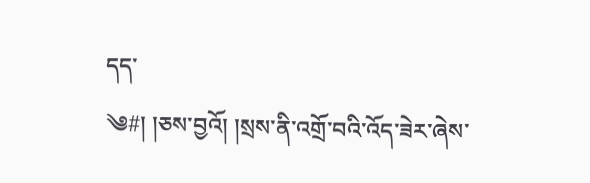དད་
༄#། །ཅས་བྱའོ། །སྲས་ནི་འགྲོ་བའི་འོད་ཟེར་ཞེས་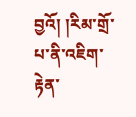བྱའོ། །རིམ་གྲོ་པ་ནི་འཇིག་རྟེན་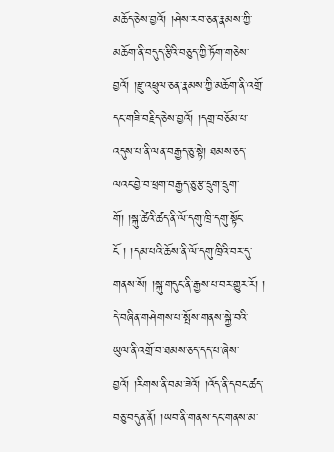མཆོད་ཅེས་བྱའོ། །ཤེས་རབ་ཅན་རྣམས་ཀྱི་མཆོག་ནི་བདུད་རྩིའི་བཅུད་ཀྱི་ཏོག་གཅེས་བྱའོ། །རྫུ་འཕྲུལ་ཅན་རྣམས་ཀྱི་མཆོག་ནི་འགྲོ་དང་གཟི་བརྗིད་ཅེས་བྱའོ། །དགྲ་བཅོམ་པ་འདུས་པ་ནི་ལན་བརྒྱད་ཅུ་སྟེ། ཐམས་ཅད་ལའང་བྱེ་བ་ཕྲག་བརྒྱད་ཅུ་རྩ་དྲུག་དྲུག་གོ། །སྐུ་ཚེའི་ཚད་ནི་ལོ་དགུ་ཁྲི་དགུ་སྟོང་ངོ ། །དམ་པའི་ཆོས་ནི་ལོ་དགུ་ཁྲིའི་བར་དུ་གནས་སོ། །སྐུ་གདུང་ནི་རྒྱས་པ་བར་གྱུར་རོ། ། དེ་བཞིན་གཤེགས་པ་སྤོས་གནས་སྐྱེ་བའི་ཡུལ་ནི་འགྲོ་བ་ཐམས་ཅད་དད་པ་ཞེས་བྱའོ། །རིགས་ནི་བམ་ཟེའོ། །འོད་ནི་དབང་ཚད་བཅུ་བདུན་ནོ། །ཡབ་ནི་གནས་དང་གནས་མ་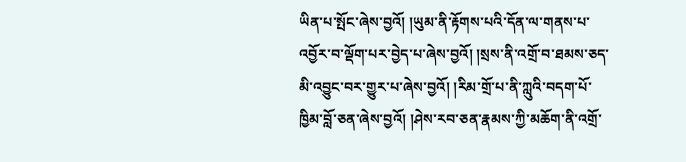ཡིན་པ་སྤོང་ཞེས་བྱའོ། །ཡུམ་ནི་རྟོགས་པའི་དོན་ལ་གནས་པ་འབྱོར་བ་ལྡོག་པར་བྱེད་པ་ཞེས་བྱའོ། །སྲས་ནི་འགྲོ་བ་ཐམས་ཅད་མི་འབྱུང་བར་གྱུར་པ་ཞེས་བྱའོ། །རིམ་གྲོ་པ་ནི་ཀླུའི་བདག་པོ་ཁྱིམ་བློ་ཅན་ཞེས་བྱའོ། །ཤེས་རབ་ཅན་རྣམས་ཀྱི་མཆོག་ནི་འགྲོ་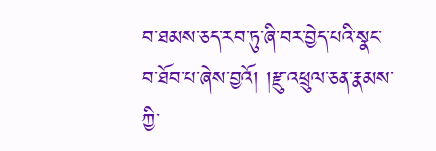བ་ཐམས་ཅད་རབ་ཏུ་ཞི་བར་བྱེད་པའི་སྣང་བ་ཐོབ་པ་ཞེས་བྱའོ། །རྫུ་འཕྲུལ་ཅན་རྣམས་ཀྱི་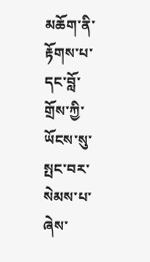མཆོག་ནི་རྟོགས་པ་དང་བློ་གྲོས་ཀྱི་ཡོངས་སུ་སྤང་བར་སེམས་པ་ཞེས་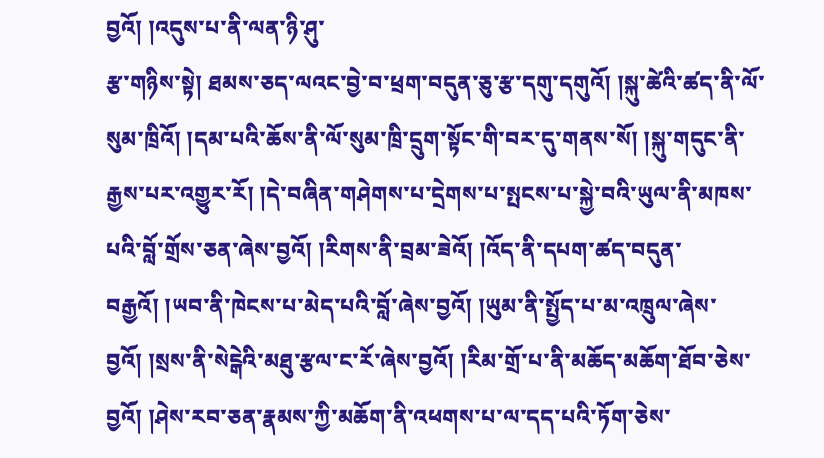བྱའོ། །འདུས་པ་ནི་ལན་ཉི་ཤུ་
རྩ་གཉིས་སྟེ། ཐམས་ཅད་ལའང་བྱེ་བ་ཕྲག་བདུན་ཅུ་རྩ་དགུ་དགུའོ། །སྐུ་ཚེའི་ཚད་ནི་ལོ་སུམ་ཁྲིའོ། །དམ་པའི་ཆོས་ནི་ལོ་སུམ་ཁྲི་དྲུག་སྟོང་གི་བར་དུ་གནས་སོ། །སྐུ་གདུང་ནི་རྒྱས་པར་འགྱུར་རོ། །དེ་བཞིན་གཤེགས་པ་དྲེགས་པ་སྤངས་པ་སྐྱེ་བའི་ཡུལ་ནི་མཁས་པའི་བློ་གྲོས་ཅན་ཞེས་བྱའོ། །རིགས་ནི་བྲམ་ཟེའོ། །འོད་ནི་དཔག་ཚད་བདུན་བརྒྱའོ། །ཡབ་ནི་ཁེངས་པ་མེད་པའི་བློ་ཞེས་བྱའོ། །ཡུམ་ནི་སྤྱོད་པ་མ་འཁྲུལ་ཞེས་བྱའོ། །སྲས་ནི་སེངྒེའི་མཐུ་རྩལ་ང་རོ་ཞེས་བྱའོ། །རིམ་གྲོ་པ་ནི་མཆོད་མཆོག་ཐོབ་ཅེས་བྱའོ། །ཤེས་རབ་ཅན་རྣམས་ཀྱི་མཆོག་ནི་འཕགས་པ་ལ་དད་པའི་ཏོག་ཅེས་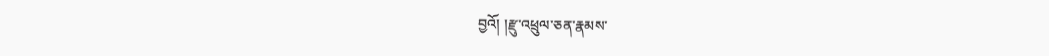བྱའོ། །རྫུ་འཕྲུལ་ཅན་རྣམས་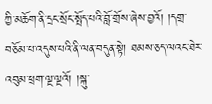ཀྱི་མཆོག་ནི་དྲང་སྲོང་སྤོད་པའི་བློ་གྲོས་ཞེས་བྱའོ། །དགྲ་བཅོམ་པ་འདུས་པའི་ནི་ལན་བདུན་སྟེ། ཐམས་ཅད་ལའང་ཐེར་འབུམ་ཕྲག་ལྔ་ལྔའོ། །སྐུ་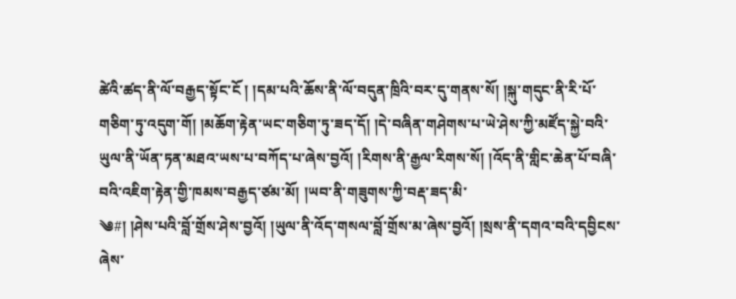ཚེའི་ཚད་ནི་ལོ་བརྒྱད་སྟོང་ངོ ། །དམ་པའི་ཆོས་ནི་ལོ་བདུན་ཁྲིའི་བར་དུ་གནས་སོ། །སྐུ་གདུང་ནི་རི་པོ་གཅིག་ཏུ་འདུག་གོ། །མཆོག་རྟེན་ཡང་གཅིག་ཏུ་ཟད་དོ། །དེ་བཞིན་གཤེགས་པ་ཡེ་ཤེས་ཀྱི་མཛོད་སྐྱེ་བའི་ཡུལ་ནི་ཡོན་ཏན་མཐའ་ཡས་པ་བཀོད་པ་ཞེས་བྱའོ། །རིགས་ནི་རྒྱལ་རིགས་སོ། །འོད་ནི་གླིང་ཆེན་པོ་བཞི་བའི་འཇིག་རྟེན་གྱི་ཁམས་བརྒྱད་ཙམ་མོ། །ཡབ་ནི་གཟུགས་ཀྱི་བརྡ་ཟད་མི་
༄#། །ཤེས་པའི་བློ་གྲོས་ཤེས་བྱའོ། །ཡུལ་ནི་འོད་གསལ་བློ་གྲོས་མ་ཞེས་བྱའོ། །སྲས་ནི་དགའ་བའི་དབྱིངས་ཞེས་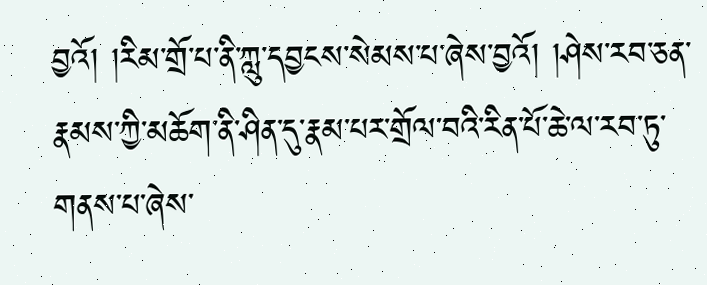བྱའོ། །རིམ་གྲོ་པ་ནི་ཀླུ་དབྱངས་སེམས་པ་ཞེས་བྱའོ། །ཤེས་རབ་ཅན་རྣམས་ཀྱི་མཆོག་ནི་ཤིན་དུ་རྣམ་པར་གྲོལ་བའི་རིན་པོ་ཆེ་ལ་རབ་ཏུ་གནས་པ་ཞེས་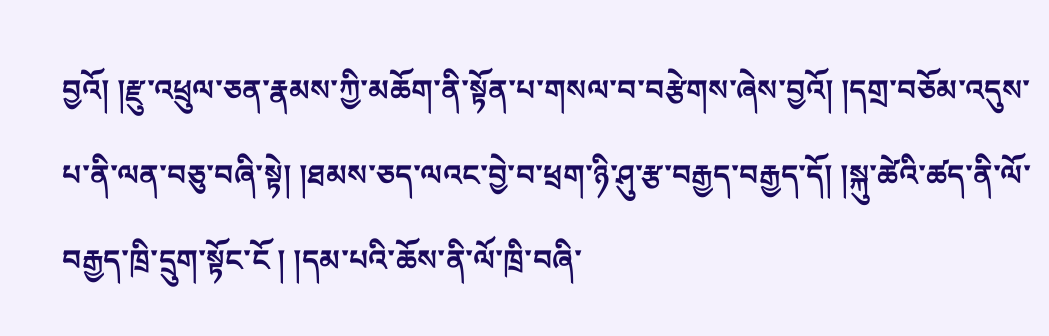བྱའོ། །རྫུ་འཕྲུལ་ཅན་རྣམས་ཀྱི་མཆོག་ནི་སྟོན་པ་གསལ་བ་བརྩེགས་ཞེས་བྱའོ། །དགྲ་བཅོམ་འདུས་པ་ནི་ལན་བཅུ་བཞི་སྟེ། །ཐམས་ཅད་ལའང་བྱེ་བ་ཕྲག་ཉི་ཤུ་རྩ་བརྒྱད་བརྒྱད་དོ། །སྐུ་ཚེའི་ཚད་ནི་ལོ་བརྒྱད་ཁྲི་དྲུག་སྟོང་ངོ ། །དམ་པའི་ཆོས་ནི་ལོ་ཁྲི་བཞི་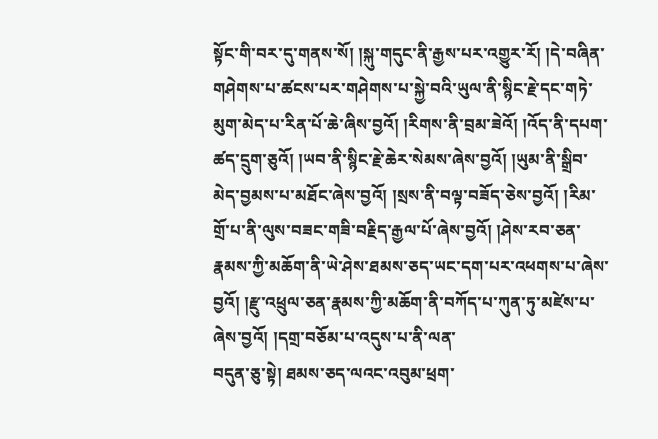སྟོང་གི་བར་དུ་གནས་སོ། །སྐུ་གདུང་ནི་རྒྱས་པར་འགྱུར་རོ། །དེ་བཞིན་གཤེགས་པ་ཚངས་པར་གཤེགས་པ་སྐྱེ་བའི་ཡུལ་ནི་སྙིང་རྗེ་དང་གཏེ་མུག་མེད་པ་རིན་པོ་ཆེ་ཞིས་བྱའོ། །རིགས་ནི་བྲམ་ཟེའོ། །འོད་ནི་དཔག་ཚད་དྲུག་ཅུའོ། །ཡབ་ནི་སྙིང་རྗེ་ཆེར་སེམས་ཞེས་བྱའོ། །ཡུམ་ནི་སྒྲིབ་མེད་བྱམས་པ་མཐོང་ཞེས་བྱའོ། །སྲས་ནི་བལྟ་བཟོད་ཅེས་བྱའོ། །རིམ་གྲོ་པ་ནི་ལུས་བཟང་གཟི་བརྗིད་རྒྱལ་པོ་ཞེས་བྱའོ། །ཤེས་རབ་ཅན་རྣམས་ཀྱི་མཆོག་ནི་ཡེ་ཤེས་ཐམས་ཅད་ཡང་དག་པར་འཕགས་པ་ཞེས་བྱའོ། །རྫུ་འཕྲུལ་ཅན་རྣམས་ཀྱི་མཆོག་ནི་བཀོད་པ་ཀུན་ཏུ་མཛེས་པ་ཞེས་བྱའོ། །དགྲ་བཅོམ་པ་འདུས་པ་ནི་ལན་
བདུན་ཅུ་སྟེ། ཐམས་ཅད་ལའང་འབུམ་ཕྲག་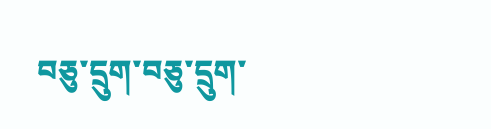བཅུ་དྲུག་བཅུ་དྲུག་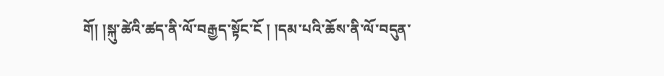གོ། །སྐུ་ཚེའི་ཚད་ནི་ལོ་བརྒྱད་སྟོང་ངོ ། །དམ་པའི་ཆོས་ནི་ལོ་བདུན་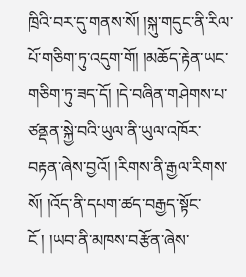ཁྲིའི་བར་དུ་གནས་སོ། །སྐུ་གདུང་ནི་རིལ་པོ་གཅིག་ཏུ་འདུག་གོ། །མཆོད་རྟེན་ཡང་གཅིག་ཏུ་ཟད་དོ། །དེ་བཞིན་གཤེགས་པ་ཙནྡན་སྐྱེ་བའི་ཡུལ་ནི་ཡུལ་འཁོར་བརྟན་ཞེས་བྱའོ། །རིགས་ནི་རྒྱལ་རིགས་སོ། །འོད་ནི་དཔག་ཚད་བརྒྱད་སྟོང་ངོ ། །ཡབ་ནི་མཁས་བརྩོན་ཞེས་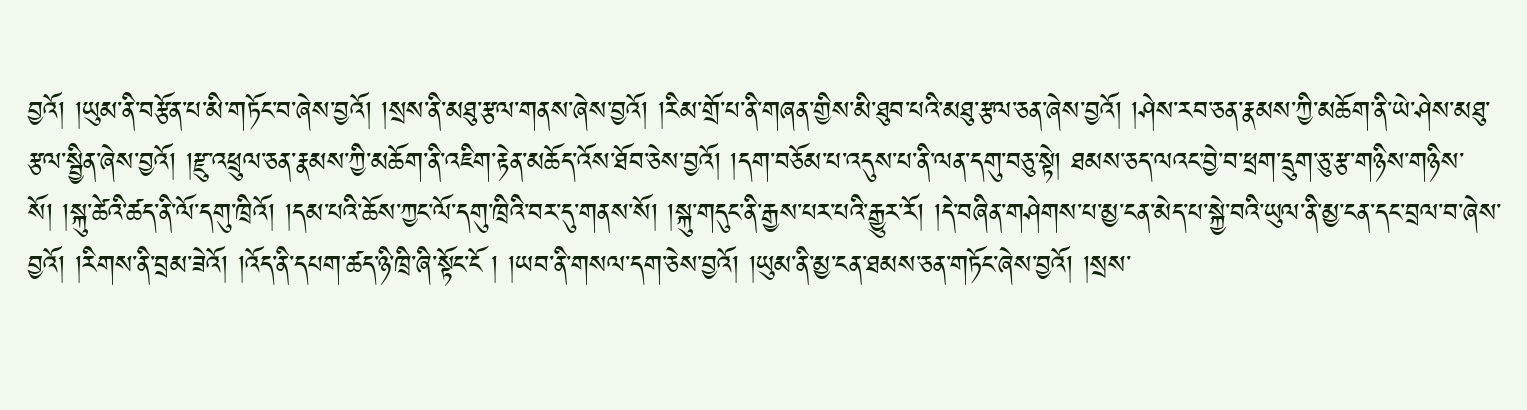བྱའོ། །ཡུམ་ནི་བརྩོན་པ་མི་གཏོང་བ་ཞེས་བྱའོ། །སྲས་ནི་མཐུ་རྩལ་གནས་ཞེས་བྱའོ། །རིམ་གྲོ་པ་ནི་གཞན་གྱིས་མི་ཐུབ་པའི་མཐུ་རྩལ་ཅན་ཞེས་བྱའོ། །ཤེས་རབ་ཅན་རྣམས་ཀྱི་མཆོག་ནི་ཡེ་ཤེས་མཐུ་རྩལ་སྦྱིན་ཞེས་བྱའོ། །རྫུ་འཕྲུལ་ཅན་རྣམས་ཀྱི་མཆོག་ནི་འཇིག་རྟེན་མཆོད་འོས་ཐོབ་ཅེས་བྱའོ། །དག་བཅོམ་པ་འདུས་པ་ནི་ལན་དགུ་བཅུ་སྟེ། ཐམས་ཅད་ལའང་བྱེ་བ་ཕྲག་དྲུག་ཅུ་རྩ་གཉིས་གཉིས་སོ། །སྐུ་ཚེའི་ཚད་ནི་ལོ་དགུ་ཁྲིའོ། །དམ་པའི་ཆོས་ཀྱང་ལོ་དགུ་ཁྲིའི་བར་དུ་གནས་སོ། །སྐུ་གདུང་ནི་རྒྱས་པར་པའི་རྒྱུར་རོ། །དེ་བཞིན་གཤེགས་པ་མྱ་ངན་མེད་པ་སྐྱེ་བའི་ཡུལ་ནི་མྱ་ངན་དང་བྲལ་བ་ཞེས་བྱའོ། །རིགས་ནི་བྲམ་ཟེའོ། །འོད་ནི་དཔག་ཚད་ཉི་ཁྲི་ཞི་སྟོང་ངོ ། །ཡབ་ནི་གསལ་དག་ཅེས་བྱའོ། །ཡུམ་ནི་མྱ་ངན་ཐམས་ཅན་གཏོང་ཞེས་བྱའོ། །སྲས་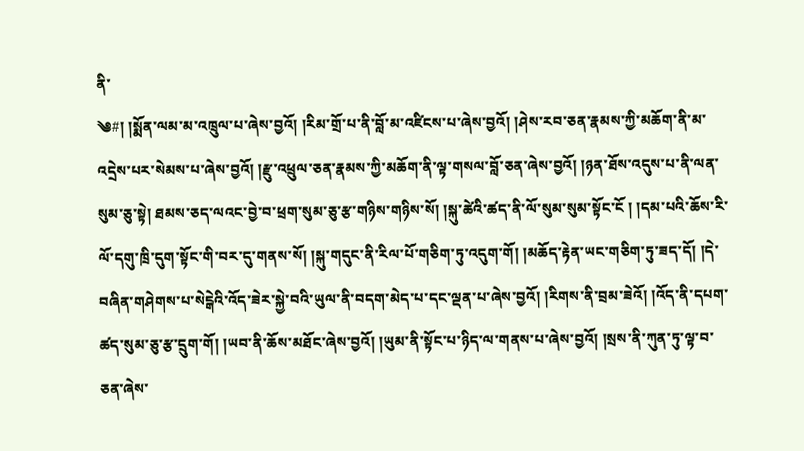ནི་
༄#། །སྨོན་ལམ་མ་འཁྲུལ་པ་ཞེས་བྱའོ། །རིམ་གྲོ་པ་ནི་བློ་མ་འཛིངས་པ་ཞེས་བྱའོ། །ཤེས་རབ་ཅན་རྣམས་ཀྱི་མཆོག་ནི་མ་འདྲེས་པར་སེམས་པ་ཞེས་བྱའོ། །རྫུ་འཕྲུལ་ཅན་རྣམས་ཀྱི་མཆོག་ནི་ལྟ་གསལ་བློ་ཅན་ཞེས་བྱའོ། །ཉན་ཐོས་འདུས་པ་ནི་ལན་སུམ་ཅུ་སྟེ། ཐམས་ཅད་ལའང་བྱེ་བ་ཕྲག་སུམ་ཅུ་རྩ་གཉིས་གཉིས་སོ། །སྐུ་ཚེའི་ཚད་ནི་ལོ་སུམ་སུམ་སྟོང་ངོ ། །དམ་པའི་ཆོས་རི་ལོ་དགུ་ཁྲི་དུག་སྟོང་གི་བར་དུ་གནས་སོ། །སྐུ་གདུང་ནི་རིལ་པོ་གཅིག་ཏུ་འདུག་གོ། །མཆོད་རྟེན་ཡང་གཅིག་ཏུ་ཟད་དོ། །དེ་བཞིན་གཤེགས་པ་སེངྒེའི་འོད་ཟེར་སྐྱེ་བའི་ཡུལ་ནི་བདག་མེད་པ་དང་ལྡན་པ་ཞེས་བྱའོ། །རིགས་ནི་བྲམ་ཟེའོ། །འོད་ནི་དཔག་ཚད་སུམ་ཅུ་རྩ་དྲུག་གོ། །ཡབ་ནི་ཆོས་མཐོང་ཞེས་བྱའོ། །ཡུམ་ནི་སྟོང་པ་ཉིད་ལ་གནས་པ་ཞེས་བྱའོ། །སྲས་ནི་ཀུན་ཏུ་ལྟ་བ་ཅན་ཞེས་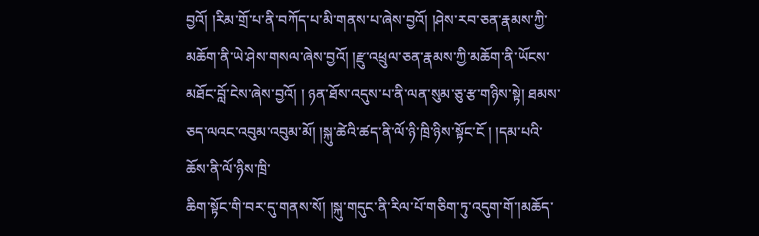བྱའོ། །རིམ་གྲོ་པ་ནི་བཀོད་པ་མི་གནས་པ་ཞེས་བྱའོ། །ཤེས་རབ་ཅན་རྣམས་ཀྱི་མཆོག་ནི་ཡེ་ཤེས་གསལ་ཞེས་བྱའོ། །རྫུ་འཕྲུལ་ཅན་རྣམས་ཀྱི་མཆོག་ནི་ཡོངས་མཐོང་བློ་ངེས་ཞེས་བྱའོ། ། ཉན་ཐོས་འདུས་པ་ནི་ལན་སུམ་ཅུ་རྩ་གཉིས་སྟེ། ཐམས་ཅད་ལའང་འབུམ་འབུམ་མོ། །སྐུ་ཚེའི་ཚད་ནི་ལོ་ཉི་ཁྲི་ཉིས་སྟོང་ངོ ། །དམ་པའི་ཆོས་ནི་ལོ་ཉིས་ཁྲི་
ཆིག་སྟོང་གི་བར་དུ་གནས་སོ། །སྐུ་གདུང་ནི་རིལ་པོ་གཅིག་ཏུ་འདུག་གོ་།མཆོད་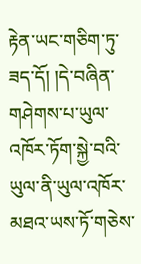རྟེན་ཡང་གཅིག་ཏུ་ཟད་དོ། །དེ་བཞིན་གཤེགས་པ་ཡུལ་འཁོར་ཏོག་སྐྱེ་བའི་ཡུལ་ནི་ཡུལ་འཁོར་མཐའ་ཡས་ཏོ་གཅེས་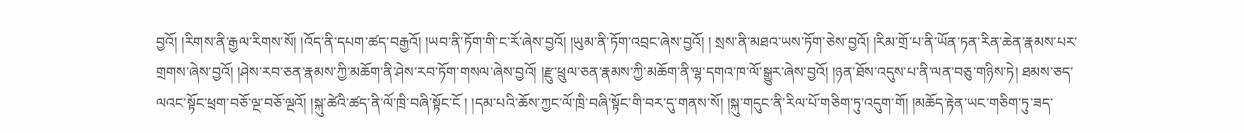བྱའོ། །རིགས་ནི་རྒྱལ་རིགས་སོ། །འོད་ནི་དཔག་ཚད་བརྒྱའོ། །ཡབ་ནི་ཏོག་གི་ང་རོ་ཞེས་བྱའོ། །ཡུམ་ནི་ཏོག་འབྲང་ཞེས་བྱའོ། ། སྲས་ནི་མཐའ་ཡས་ཏོག་ཅེས་བྱའོ། །རིམ་གྲོ་པ་ནི་ཡོན་ཏན་རིན་ཆེན་རྣམས་པར་གྲགས་ཞེས་བྱའོ། །ཤེས་རབ་ཅན་རྣམས་ཀྱི་མཆོག་ནི་ཤེས་རབ་ཏོག་གསལ་ཞེས་བྱའོ། །རྫུ་ཕྲུལ་ཅན་རྣམས་ཀྱི་མཆོག་ནི་ལྷ་དགའ་ཁ་ལོ་སྒྱུར་ཞེས་བྱའོ། །ཉན་ཐོས་འདུས་པ་ནི་ལན་བཅུ་གཉིས་ཏེ། ཐམས་ཅད་ལའང་སྟོང་ཕྲག་བཅོ་ལྔ་བཅོ་ལྔའོ། །སྐུ་ཚེའི་ཚད་ནི་ལོ་ཁྲི་བཞི་སྟོང་ངོ ། །དམ་པའི་ཆོས་ཀྱང་ལོ་ཁྲི་བཞི་སྟོང་གི་བར་དུ་གནས་སོ། །སྐུ་གདུང་ནི་རིལ་པོ་གཅིག་ཏུ་འདུག་གོ། །མཆོད་རྟེན་ཡང་གཅིག་ཏུ་ཟད་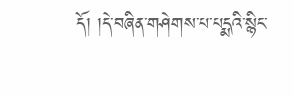དོ། །དེ་བཞིན་གཤེགས་པ་པདྨའི་སྙིང་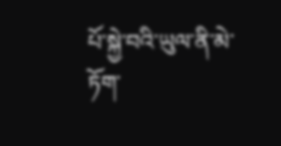པོ་སྐྱེ་བའི་ཡུལ་ནི་མེ་ཏོག་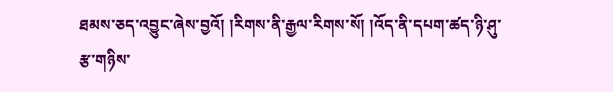ཐམས་ཅད་འབྱུང་ཞེས་བྱའོ། །རིགས་ནི་རྒྱལ་རིགས་སོ། །འོད་ནི་དཔག་ཚད་ཉི་ཤུ་རྩ་གཉིས་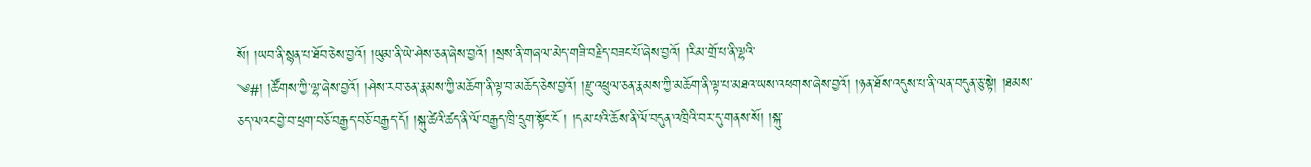སོ། །ཡབ་ནི་སྙན་པ་ཐོབ་ཅེས་བྱའོ། །ཡུམ་ནི་ཡེ་ཤེས་ཅན་ཞེས་བྱའོ། །སྲས་ནི་གཞལ་མེད་གཟི་བརྗིད་བཟང་པོ་ཞེས་བྱའོ། །རིམ་གྲོ་པ་ནི་ལྷའི་
༄#། །ཚོགས་ཀྱི་ལྷ་ཞེས་བྱའོ། །ཤེས་རབ་ཅན་རྣམས་ཀྱི་མཆོག་ནི་ལྟ་བ་མཆོད་ཅེས་བྱའོ། །རྫུ་འཕྲུལ་ཅན་རྣམས་ཀྱི་མཆོག་ནི་ལྟ་པ་མཐའ་ཡས་འཕགས་ཞེས་བྱའོ། །ཉན་ཐོས་འདུས་པ་ནི་ལན་བདུན་ཅུ་སྟེ། །ཐམས་ཅད་ལའང་བྱེ་བ་ཕྲག་བཅོ་བརྒྱད་བཅོ་བརྒྱད་དོ། །སྐུ་ཚེའི་ཚད་ནི་ལོ་བརྒྱད་ཁྲི་དྲུག་སྟོང་ངོ ། །དམ་པའི་ཆོས་ནི་ལོ་བདུན་འཁྲིའི་བར་དུ་གནས་སོ། །སྐུ་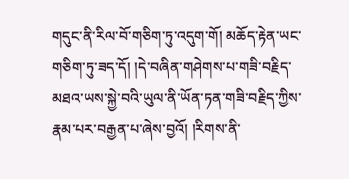གདུང་ནི་རིལ་བོ་གཅིག་ཏུ་འདུག་གོ། མཆོད་རྟེན་ཡང་གཅིག་ཏུ་ཟད་དོ། །དེ་བཞིན་གཤེགས་པ་གཟི་བརྗིད་མཐའ་ཡས་སྐྱེ་བའི་ཡུལ་ནི་ཡོན་ཏན་གཟི་བརྗིད་ཀྱིས་རྣམ་པར་བརྒྱན་པ་ཞེས་བྱའོ། །རིགས་ནི་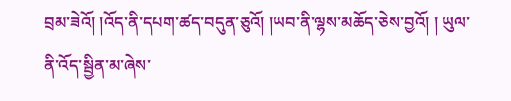བྲམ་ཟེའོ། །འོད་ནི་དཔག་ཚད་བདུན་ཅུའོ། །ཡབ་ནི་ལྷས་མཆོད་ཅེས་བྱའོ། ། ཡུལ་ནི་འོད་སྦྱིན་མ་ཞེས་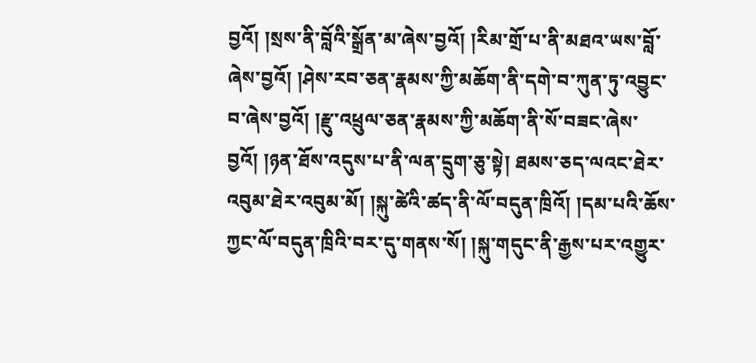བྱའོ། །སྲས་ནི་བློའི་སྒྲོན་མ་ཞེས་བྱའོ། །རིམ་གྲོ་པ་ནི་མཐའ་ཡས་བློ་ཞེས་བྱའོ། །ཤེས་རབ་ཅན་རྣམས་ཀྱི་མཆོག་ནི་དགེ་བ་ཀུན་ཏུ་འབྱུང་བ་ཞེས་བྱའོ། །རྫུ་འཕྲུལ་ཅན་རྣམས་ཀྱི་མཆོག་ནི་སོ་བཟང་ཞེས་བྱའོ། །ཉན་ཐོས་འདུས་པ་ནི་ལན་དྲུག་ཅུ་སྟེ། ཐམས་ཅད་ལའང་ཐེར་འབུམ་ཐེར་འབུམ་མོ། །སྐུ་ཚེའི་ཚད་ནི་ལོ་བདུན་ཁྲིའོ། །དམ་པའི་ཆོས་ཀྱང་ལོ་བདུན་ཁྲིའི་བར་དུ་གནས་སོ། །སྐུ་གདུང་ནི་རྒྱས་པར་འགྱུར་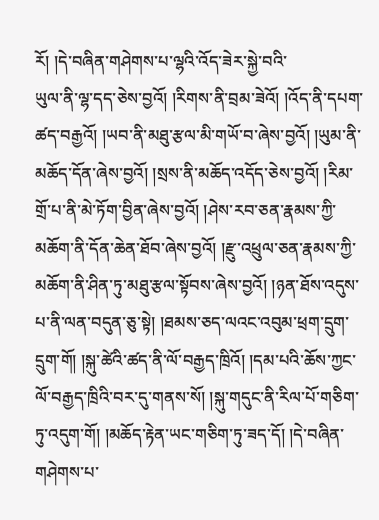རོ། །དེ་བཞིན་གཤེགས་པ་ལྷའི་འོད་ཟེར་སྐྱེ་བའི་
ཡུལ་ནི་ལྷ་དད་ཅེས་བྱའོ། །རིགས་ནི་བྲམ་ཟེའོ། །འོད་ནི་དཔག་ཚད་བརྒྱའོ། །ཡབ་ནི་མཐུ་རྩལ་མི་གཡོ་བ་ཞེས་བྱའོ། །ཡུམ་ནི་མཆོད་དོན་ཞེས་བྱའོ། །སྲས་ནི་མཆོད་འདོད་ཅེས་བྱའོ། །རིམ་གྲོ་པ་ནི་མེ་ཏོག་བྱིན་ཞེས་བྱའོ། །ཤེས་རབ་ཅན་རྣམས་ཀྱི་མཆོག་ནི་དོན་ཆེན་ཐོབ་ཞེས་བྱའོ། །རྫུ་འཕྲུལ་ཅན་རྣམས་ཀྱི་མཆོག་ནི་ཤིན་ཏུ་མཐུ་རྩལ་སྟོབས་ཞེས་བྱའོ། །ཉན་ཐོས་འདུས་པ་ནི་ལན་བདུན་ཅུ་སྟེ། །ཐམས་ཅད་ལའང་འབུམ་ཕྲག་དྲུག་དྲུག་གོ། །སྐུ་ཚེའི་ཚད་ནི་ལོ་བརྒྱད་ཁྲིའོ། །དམ་པའི་ཆོས་ཀྱང་ལོ་བརྒྱད་ཁྲིའི་བར་དུ་གནས་སོ། །སྐུ་གདུང་ནི་རིལ་པོ་གཅིག་ཏུ་འདུག་གོ། །མཆོད་རྟེན་ཡང་གཅིག་ཏུ་ཟད་དོ། །དེ་བཞིན་གཤེགས་པ་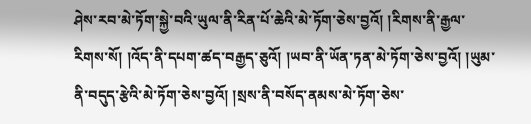ཤེས་རབ་མེ་ཏོག་སྐྱེ་བའི་ཡུལ་ནི་རིན་པོ་ཆེའི་མེ་ཏོག་ཅེས་བྱའོ། །རིགས་ནི་རྒྱལ་རིགས་སོ། །འོད་ནི་དཔག་ཚད་བརྒྱད་ཅུའོ། །ཡབ་ནི་ཡོན་ཏན་མེ་ཏོག་ཅེས་བྱའོ། །ཡུམ་ནི་བདུད་རྩེའི་མེ་ཏོག་ཅེས་བྱའོ། །སྲས་ནི་བསོད་ནམས་མེ་ཏོག་ཅེས་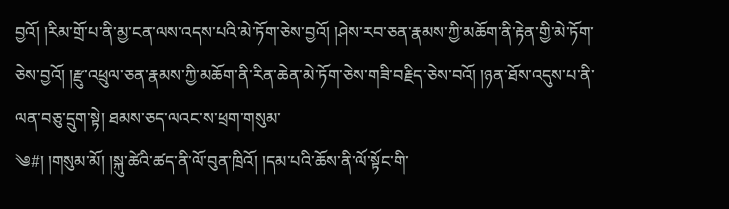བྱའོ། །རིམ་གྲོ་པ་ནི་མྱ་ངན་ལས་འདས་པའི་མེ་ཏོག་ཅེས་བྱའོ། །ཤེས་རབ་ཅན་རྣམས་ཀྱི་མཆོག་ནི་རྟེན་གྱི་མེ་ཏོག་ཅེས་བྱའོ། །རྫུ་འཕྲུལ་ཅན་རྣམས་ཀྱི་མཆོག་ནི་རིན་ཆེན་མེ་ཏོག་ཅེས་གཟི་བརྗིད་ཅེས་བའོ། །ཉན་ཐོས་འདུས་པ་ནི་ལན་བཅུ་དྲུག་སྟེ། ཐམས་ཅད་ལའང་ས་ཕྲག་གསུམ་
༄#། །གསུམ་མོ། །སྐུ་ཚེའི་ཚད་ནི་ལོ་བུན་ཁྲིའོ། །དམ་པའི་ཆོས་ནི་ལོ་སྟོང་གི་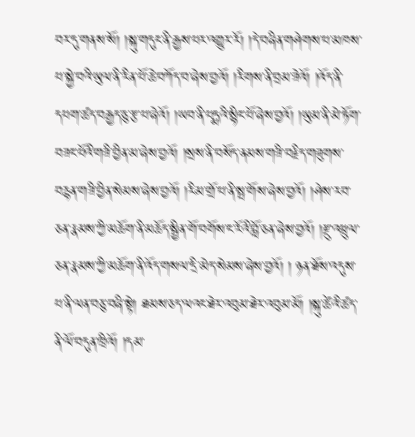བར་དུ་གནས་སོ། །སྐུ་གདུང་ནི་རྒྱས་པར་འགྱུར་རོ། །དེ་བཞིན་གཤེགས་པ་མཁས་པ་སྐྱེ་བའི་ཡུལ་ནི་རིན་པོ་ཆེ་བཀོད་བ་ཞེས་བྱའོ། །རིགས་ནི་བྲམ་ཟེའོ། །འོད་ནི་དཔག་ཚད་བརྒྱད་ཅུ་རྩ་པ་ཞེའོ། །ཡབ་ནི་པདྨའི་སྙིང་པོ་ཞེས་བྱའོ། །ཡུམ་ནི་མེ་ཏོག་བཟང་པོའི་གཟི་བྱིན་མ་ཞེས་བྱའོ། །སྲས་ནི་བསོད་ནམས་གཟི་བརྗིད་གཟུགས་བརྙན་གཟི་བྱིན་སེམས་ཞེས་བྱའོ། །རིམ་གྲོ་པ་ནི་སྤ་གོས་ཞེས་བྱའོ། །ཤེས་རབ་ཅན་རྣམས་ཀྱི་མཆོག་ནི་མཆོད་སྦྱིན་གོ་བགོས་ང་རོའི་བློ་ཅན་ཞེས་བྱའོ། །རྫུ་འཕྲུལ་ཅན་རྣམས་ཀྱི་མཆོག་ནི་འོད་གསལ་དྲི་མེད་སེམས་ཞེས་བྱའོ། ། ཉན་ཐོས་འདུས་པ་ནི་ལན་བཅུ་བཞི་སྟེ། ཐམས་ཅད་ལའང་ཐེར་འབུམ་ཐེར་འབུམ་མོ། །སྐུ་ཚེའི་ཚད་ནི་ལོ་བདུན་ཁྲིའོ། །དམ་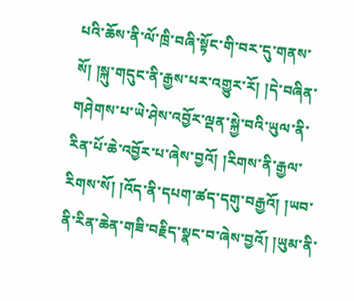པའི་ཆོས་ནི་ལོ་ཁྲི་བཞི་སྟོང་གི་བར་དུ་གནས་སོ། །སྐུ་གདུང་ནི་རྒྱས་པར་འགྱུར་རོ། །དེ་བཞིན་གཤེགས་པ་ཡེ་ཤེས་འབྱོར་ལྡན་སྐྱེ་བའི་ཡུལ་ནི་རིན་པོ་ཆེ་འབྱོར་པ་ཞེས་བྱའོ། །རིགས་ནི་རྒྱལ་རིགས་སོ། །འོད་ནི་དཔག་ཚད་དགུ་བརྒྱའོ། །ཡབ་ནི་རིན་ཆེན་གཟི་བརྗིད་སྣང་བ་ཞེས་བྱའོ། །ཡུམ་ནི་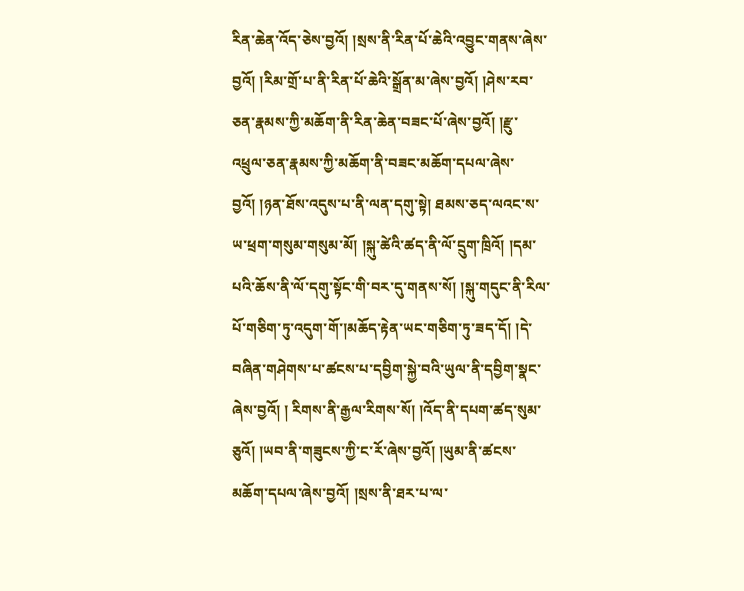རིན་ཆེན་འོད་ཅེས་བྱའོ། །སྲས་ནི་རིན་པོ་ཆེའི་འབྱུང་གནས་ཞེས་
བྱའོ། །རིམ་གྲོ་པ་ནི་རིན་པོ་ཆེའི་སྒྲོན་མ་ཞེས་བྱའོ། །ཤེས་རབ་ཅན་རྣམས་ཀྱི་མཆོག་ནི་རིན་ཆེན་བཟང་པོ་ཞེས་བྱའོ། །རྫུ་འཕྲུལ་ཅན་རྣམས་ཀྱི་མཆོག་ནི་བཟང་མཆོག་དཔལ་ཞེས་བྱའོ། །ཉན་ཐོས་འདུས་པ་ནི་ལན་དགུ་སྟེ། ཐམས་ཅད་ལའང་ས་ཡ་ཕྲག་གསུམ་གསུམ་མོ། །སྐུ་ཚེའི་ཚད་ནི་ལོ་དྲུག་ཁྲིའོ། །དམ་པའི་ཆོས་ནི་ལོ་དགུ་སྟོང་གི་བར་དུ་གནས་སོ། །སྐུ་གདུང་ནི་རིལ་པོ་གཅིག་ཏུ་འདུག་གོ་།མཆོད་རྟེན་ཡང་གཅིག་ཏུ་ཟད་དོ། །དེ་བཞིན་གཤེགས་པ་ཚངས་པ་དབྱིག་སྐྱེ་བའི་ཡུལ་ནི་དབྱིག་སྣང་ཞེས་བྱའོ། ། རིགས་ནི་རྒྱལ་རིགས་སོ། །འོད་ནི་དཔག་ཚད་སུམ་ཅུའོ། །ཡབ་ནི་གཟུངས་ཀྱི་ང་རོ་ཞེས་བྱའོ། །ཡུམ་ནི་ཚངས་མཆོག་དཔལ་ཞེས་བྱའོ། །སྲས་ནི་ཐར་པ་ལ་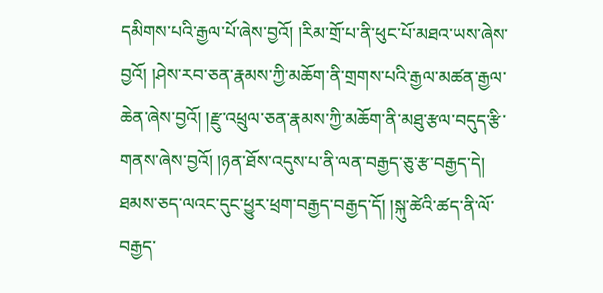དམིགས་པའི་རྒྱལ་པོ་ཞེས་བྱའོ། །རིམ་གྲོ་པ་ནི་ཕུང་པོ་མཐའ་ཡས་ཞེས་བྱའོ། །ཤེས་རབ་ཅན་རྣམས་ཀྱི་མཆོག་ནི་གྲགས་པའི་རྒྱལ་མཚན་རྒྱལ་ཆེན་ཞེས་བྱའོ། །རྫུ་འཕྲུལ་ཅན་རྣམས་ཀྱི་མཆོག་ནི་མཐུ་རྩལ་བདུད་རྩི་གནས་ཞེས་བྱའོ། །ཉན་ཐོས་འདུས་པ་ནི་ལན་བརྒྱད་ཅུ་རྩ་བརྒྱད་དེ། ཐམས་ཅད་ལའང་དུང་ཕྱུར་ཕྲག་བརྒྱད་བརྒྱད་དོ། །སྐུ་ཚེའི་ཚད་ནི་ལོ་བརྒྱད་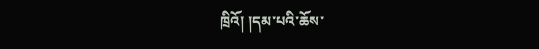ཁྲིའོ། །དམ་པའི་ཆོས་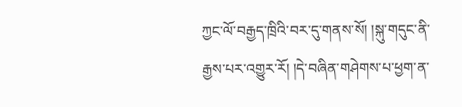ཀྱང་ལོ་བརྒྱད་ཁྲིའི་བར་དུ་གནས་སོ། །སྐུ་གདུང་ནི་རྒྱས་པར་འགྱུར་རོ། །དེ་བཞིན་གཤེགས་པ་ཕྱག་ན་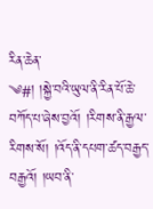རིན་ཆེན་
༄#། །སྐྱེ་བའི་ཡུལ་ནི་རིན་པོ་ཆེ་བཀོད་པ་ཞེས་བྱའོ། །རིགས་ནི་རྒྱལ་རིགས་སོ། །འོད་ནི་དཔག་ཚད་བརྒྱད་བརྒྱའོ། །ཡབ་ནི་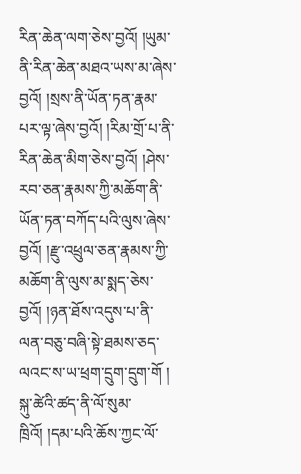རིན་ཆེན་ལག་ཅེས་བྱའོ། །ཡུམ་ནི་རིན་ཆེན་མཐའ་ཡས་མ་ཞེས་བྱའོ། །སྲས་ནི་ཡོན་ཏན་རྣམ་པར་ལྟ་ཞེས་བྱའོ། །རིམ་གྲོ་པ་ནི་རིན་ཆེན་མིག་ཅེས་བྱའོ། །ཤེས་རབ་ཅན་རྣམས་ཀྱི་མཆོག་ནི་ཡོན་ཏན་བཀོད་པའི་ལུས་ཞེས་བྱའོ། །རྫུ་འཕྲུལ་ཅན་རྣམས་ཀྱི་མཆོག་ནི་ལུས་མ་སྨད་ཅེས་བྱའོ། །ཉན་ཐོས་འདུས་པ་ནི་ལན་བཅུ་བཞི་སྟེ་ཐམས་ཅད་ལའང་ས་ཡ་ཕྲག་དྲུག་དྲུག་གོ ། སྐུ་ཚེའི་ཚད་ནི་ལོ་སུམ་ཁྲིའོ། །དམ་པའི་ཆོས་ཀྱང་ལོ་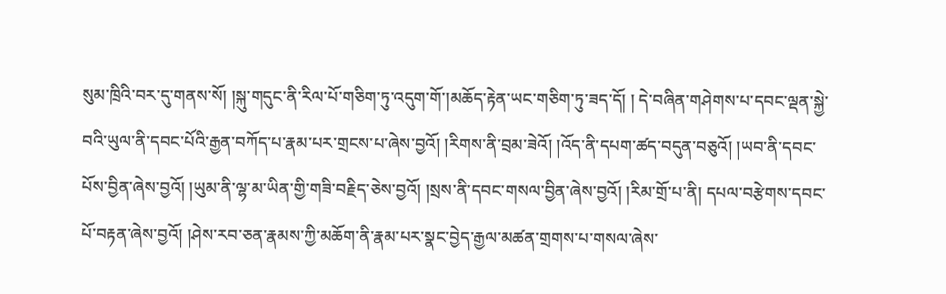སུམ་ཁྲིའི་བར་དུ་གནས་སོ། །སྐུ་གདུང་ནི་རིལ་པོ་གཅིག་ཏུ་འདུག་གོ་།མཆོད་རྟེན་ཡང་གཅིག་ཏུ་ཟད་དོ། ། དེ་བཞིན་གཤེགས་པ་དབང་ལྡན་སྐྱེ་བའི་ཡུལ་ནི་དབང་པོའི་རྒྱན་བཀོད་པ་རྣམ་པར་གྲངས་པ་ཞེས་བྱའོ། །རིགས་ནི་བྲམ་ཟེའོ། །འོད་ནི་དཔག་ཚད་བདུན་བཅུའོ། །ཡབ་ནི་དབང་པོས་བྱིན་ཞེས་བྱའོ། །ཡུམ་ནི་ལྷ་མ་ཡིན་གྱི་གཟི་བརྗིད་ཅེས་བྱའོ། །སྲས་ནི་དབང་གསལ་བྱིན་ཞེས་བྱའོ། །རིམ་གྲོ་པ་ནི། དཔལ་བརྩེགས་དབང་པོ་བརྟན་ཞེས་བྱའོ། །ཤེས་རབ་ཅན་རྣམས་ཀྱི་མཆོག་ནི་རྣམ་པར་སྣང་བྱེད་རྒྱལ་མཚན་གྲགས་པ་གསལ་ཞེས་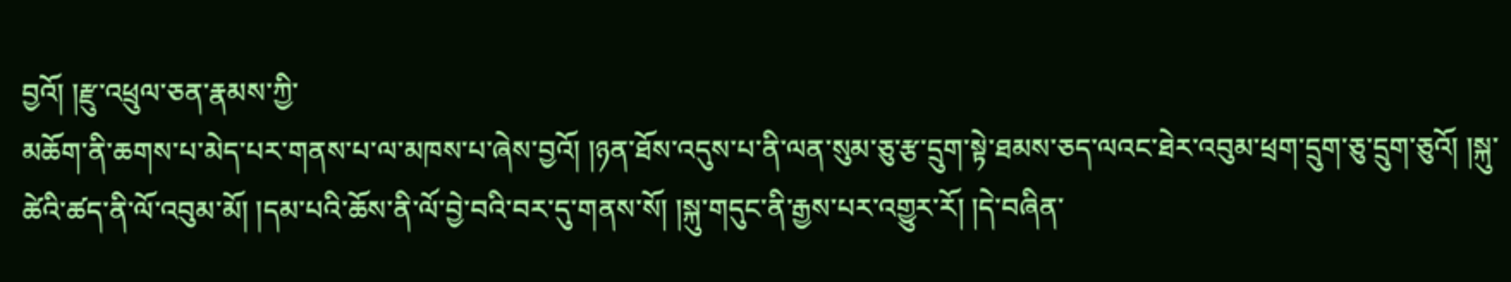བྱའོ། །རྫུ་འཕྲུལ་ཅན་རྣམས་ཀྱི་
མཆོག་ནི་ཆགས་པ་མེད་པར་གནས་པ་ལ་མཁས་པ་ཞེས་བྱའོ། །ཉན་ཐོས་འདུས་པ་ནི་ལན་སུམ་ཅུ་རྩ་དྲུག་སྟེ་ཐམས་ཅད་ལའང་ཐེར་འབུམ་ཕྲག་དྲུག་ཅུ་དྲུག་ཅུའོ། །སྐུ་ཚེའི་ཚད་ནི་ལོ་འབུམ་མོ། །དམ་པའི་ཆོས་ནི་ལོ་བྱེ་བའི་བར་དུ་གནས་སོ། །སྐུ་གདུང་ནི་རྒྱས་པར་འགྱུར་རོ། །དེ་བཞིན་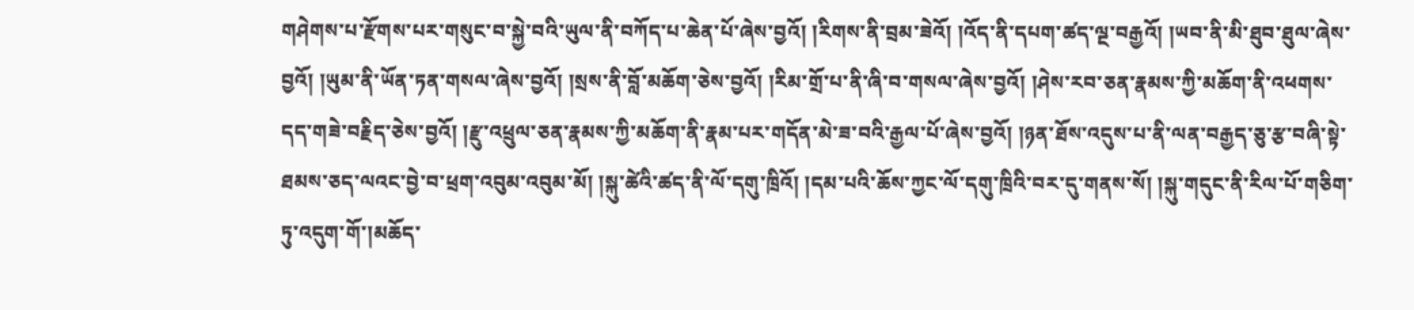གཤེགས་པ་རྫོགས་པར་གསུང་བ་སྐྱེ་བའི་ཡུལ་ནི་བཀོད་པ་ཆེན་པོ་ཞེས་བྱའོ། །རིགས་ནི་བྲམ་ཟེའོ། །འོད་ནི་དཔག་ཚད་ལྔ་བརྒྱའོ། །ཡབ་ནི་མི་ཐུབ་ཐུལ་ཞེས་བྱའོ། །ཡུམ་ནི་ཡོན་ཏན་གསལ་ཞེས་བྱའོ། །སྲས་ནི་བློ་མཆོག་ཅེས་བྱའོ། །རིམ་གྲོ་པ་ནི་ཞི་བ་གསལ་ཞེས་བྱའོ། །ཤེས་རབ་ཅན་རྣམས་ཀྱི་མཆོག་ནི་འཕགས་དད་གཟེ་བརྗིད་ཅེས་བྱའོ། །རྫུ་འཕྲུལ་ཅན་རྣམས་ཀྱི་མཆོག་ནི་རྣམ་པར་གདོན་མེ་ཟ་བའི་རྒྱལ་པོ་ཞེས་བྱའོ། །ཉན་ཐོས་འདུས་པ་ནི་ལན་བརྒྱད་ཅུ་རྩ་བཞི་སྟེ་ཐམས་ཅད་ལའང་བྱེ་བ་ཕྲག་འབུམ་འབུམ་མོ། །སྐུ་ཚེའི་ཚད་ནི་ལོ་དགུ་ཁྲིའོ། །དམ་པའི་ཆོས་ཀྱང་ལོ་དགུ་ཁྲིའི་བར་དུ་གནས་སོ། །སྐུ་གདུང་ནི་རིལ་པོ་གཅིག་ཏུ་འདུག་གོ་།མཆོད་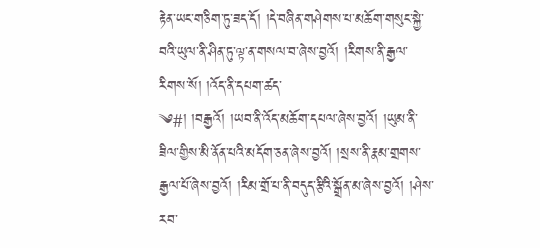རྟེན་ཡང་གཅིག་ཏུ་ཟད་དོ། །དེ་བཞིན་གཤེགས་པ་མཆོག་གསུང་སྐྱེ་བའི་ཡུལ་ནི་ཤིན་ཏུ་ལྟ་ན་གསལ་བ་ཞེས་བྱའོ། །རིགས་ནི་རྒྱལ་རིགས་སོ། །འོད་ནི་དཔག་ཚད་
༄#། །བརྒྱའོ། །ཡབ་ནི་འོད་མཆོག་དཔལ་ཞེས་བྱའོ། །ཡུམ་ནི་ཟིལ་གྱིས་མི་ནོན་པའི་མདོག་ཅན་ཞེས་བྱའོ། །སྲས་ནི་རྣམ་གྲགས་རྒྱལ་པོ་ཞེས་བྱའོ། །རིམ་གྲོ་པ་ནི་བདུད་རྩིའི་སྒྲོན་མ་ཞེས་བྱའོ། །ཤེས་རབ་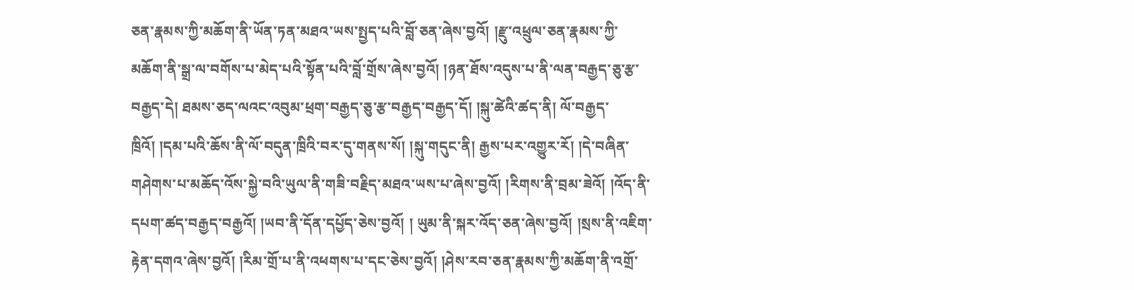ཅན་རྣམས་ཀྱི་མཆོག་ནི་ཡོན་ཏན་མཐའ་ཡས་སྤྱད་པའི་བློ་ཅན་ཞེས་བྱའོ། །རྫུ་འཕྲུལ་ཅན་རྣམས་ཀྱི་མཆོག་ནི་སྒྲ་ལ་བགོས་པ་མེད་པའི་སྟོན་པའི་བློ་གྲོས་ཞེས་བྱའོ། །ཉན་ཐོས་འདུས་པ་ནི་ལན་བརྒྱད་ཅུ་རྩ་བརྒྱད་དེ། ཐམས་ཅད་ལའང་འབུམ་ཕྲག་བརྒྱད་ཅུ་རྩ་བརྒྱད་བརྒྱད་དོ། །སྐུ་ཚེའི་ཚད་ནི། ལོ་བརྒྱད་ཁྲིའོ། །དམ་པའི་ཆོས་ནི་ལོ་བདུན་ཁྲིའི་བར་དུ་གནས་སོ། །སྐུ་གདུང་ནི། རྒྱས་པར་འགྱུར་རོ། །དེ་བཞིན་གཤེགས་པ་མཆོད་འོས་སྐྱེ་བའི་ཡུལ་ནི་གཟི་བརྗིད་མཐའ་ཡས་པ་ཞེས་བྱའོ། །རིགས་ནི་བྲམ་ཟེའོ། །འོད་ནི་དཔག་ཚད་བརྒྱད་བརྒྱའོ། །ཡབ་ནི་དོན་དཔྱོད་ཅེས་བྱའོ། ། ཡུམ་ནི་སྐར་འོད་ཅན་ཞེས་བྱའོ། །སྲས་ནི་འཇིག་རྟེན་དགའ་ཞེས་བྱའོ། །རིམ་གྲོ་པ་ནི་འཕགས་པ་དང་ཅེས་བྱའོ། །ཤེས་རབ་ཅན་རྣམས་ཀྱི་མཆོག་ནི་འགྲོ་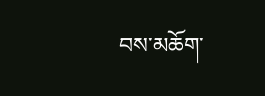བས་མཆོག་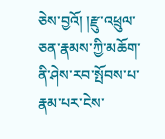ཅེས་བྱའོ། །རྫུ་འཕྲུལ་ཅན་རྣམས་ཀྱི་མཆོག་ནི་ཤེས་རབ་སྤོབས་པ་རྣམ་པར་ངེས་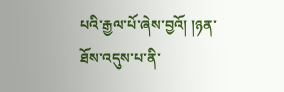པའི་རྒྱལ་པོ་ཞེས་བྱའོ། །ཉན་ཐོས་འདུས་པ་ནི་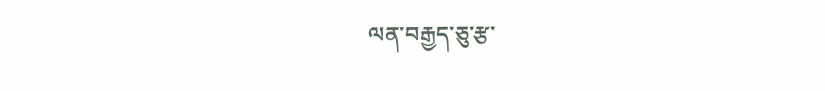ལན་བརྒྱད་ཅུ་རྩ་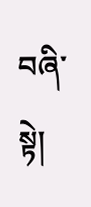བཞི་སྟེ།